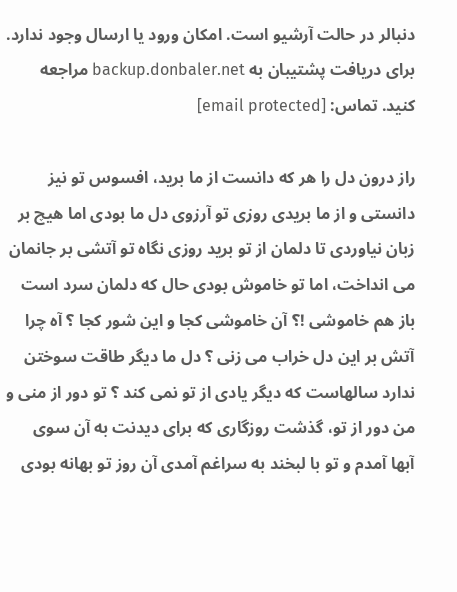دنبالر در حالت آرشیو است. امکان ورود یا ارسال وجود ندارد. برای دریافت پشتیبان به backup.donbaler.net مراجعه کنید. تماس: [email protected]

راز درون دل را هر که دانست از ما برید، افسوس تو نیز دانستی و از ما بریدی روزی تو آرزوی دل ما بودی اما هیچ بر زبان نیاوردی تا دلمان از تو برید روزی نگاه تو آتشی بر جانمان می انداخت، اما تو خاموش بودی حال که دلمان سرد است باز هم خاموشی !؟ آن خاموشی کجا و این شور کجا ؟ آه چرا آتش بر این دل خراب می زنی ؟ دل ما دیگر طاقت سوختن ندارد سالهاست که دیگر یادی از تو نمی کند ؟ تو دور از منی و من دور از تو، گذشت روزگاری که برای دیدنت به آن سوی آبها آمدم و تو با لبخند به سراغم آمدی آن روز تو بهانه بودی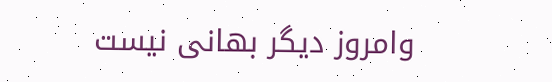وامروز دیگر بهانی نیست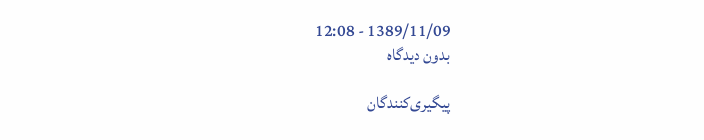1389/11/09 - 12:08
بدون دیدگاه

پیگیری‌کنندگان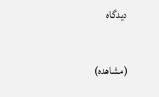دیدگاه

(مشاهده)